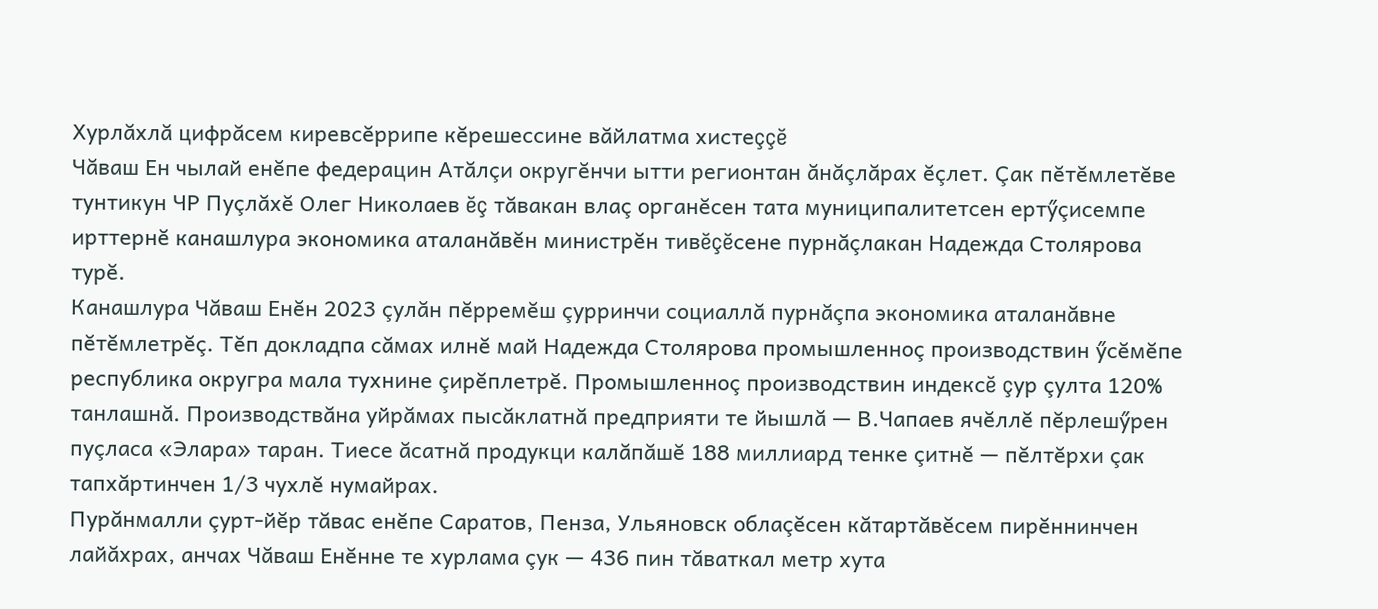Хурлăхлă цифрăсем киревсĕррипе кĕрешессине вăйлатма хистеççĕ
Чăваш Ен чылай енĕпе федерацин Атăлçи округĕнчи ытти регионтан ăнăçлăрах ĕçлет. Çак пĕтĕмлетĕве тунтикун ЧР Пуçлăхĕ Олег Николаев ĕç тăвакан влаç органĕсен тата муниципалитетсен ертӳçисемпе ирттернĕ канашлура экономика аталанăвĕн министрĕн тивĕçĕсене пурнăçлакан Надежда Столярова турĕ.
Канашлура Чăваш Енĕн 2023 çулăн пĕрремĕш çурринчи социаллă пурнăçпа экономика аталанăвне пĕтĕмлетрĕç. Тĕп докладпа сăмах илнĕ май Надежда Столярова промышленноç производствин ӳсĕмĕпе республика округра мала тухнине çирĕплетрĕ. Промышленноç производствин индексĕ çур çулта 120% танлашнă. Производствăна уйрăмах пысăклатнă предприяти те йышлă — В.Чапаев ячĕллĕ пĕрлешӳрен пуçласа «Элара» таран. Тиесе ăсатнă продукци калăпăшĕ 188 миллиард тенке çитнĕ — пĕлтĕрхи çак тапхăртинчен 1/3 чухлĕ нумайрах.
Пурăнмалли çурт-йĕр тăвас енĕпе Саратов, Пенза, Ульяновск облаçĕсен кăтартăвĕсем пирĕннинчен лайăхрах, анчах Чăваш Енĕнне те хурлама çук — 436 пин тăваткал метр хута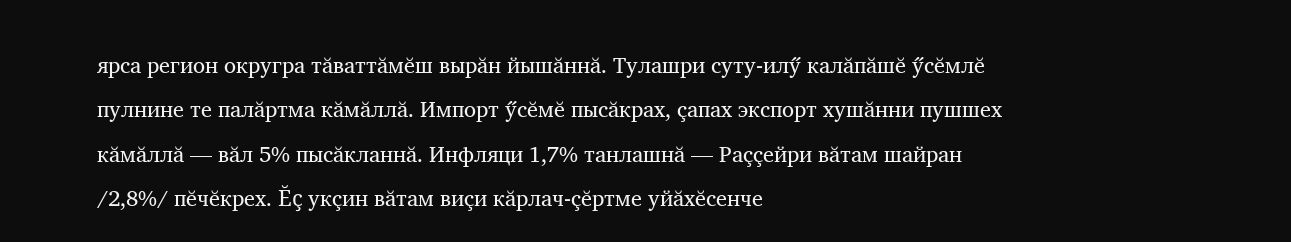ярса регион округра тăваттăмĕш вырăн йышăннă. Тулашри суту-илӳ калăпăшĕ ӳсĕмлĕ пулнине те палăртма кăмăллă. Импорт ӳсĕмĕ пысăкрах, çапах экспорт хушăнни пушшех кăмăллă — вăл 5% пысăкланнă. Инфляци 1,7% танлашнă — Раççейри вăтам шайран /2,8%/ пĕчĕкрех. Ĕç укçин вăтам виçи кăрлач-çĕртме уйăхĕсенче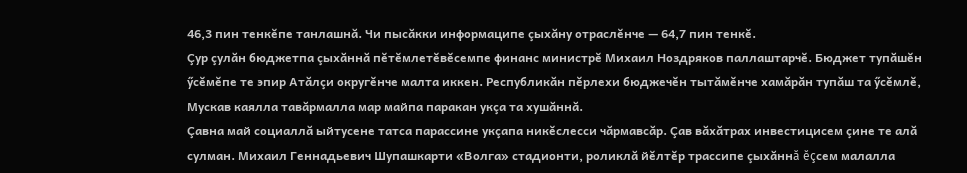46,3 пин тенкĕпе танлашнă. Чи пысăкки информаципе çыхăну отраслĕнче — 64,7 пин тенкĕ.
Çур çулăн бюджетпа çыхăннă пĕтĕмлетĕвĕсемпе финанс министрĕ Михаил Ноздряков паллаштарчĕ. Бюджет тупăшĕн ӳсĕмĕпе те эпир Атăлçи округĕнче малта иккен. Республикăн пĕрлехи бюджечĕн тытăмĕнче хамăрăн тупăш та ӳсĕмлĕ, Мускав каялла тавăрмалла мар майпа паракан укçа та хушăннă.
Çавна май социаллă ыйтусене татса парассине укçапа никĕслесси чăрмавсăр. Çав вăхăтрах инвестицисем çине те алă сулман. Михаил Геннадьевич Шупашкарти «Волга» стадионти, роликлă йĕлтĕр трассипе çыхăннă ĕçсем малалла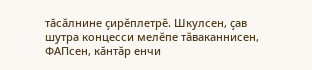тăсăлнине çирĕплетрĕ. Шкулсен, çав шутра концесси мелĕпе тăваканнисен, ФАПсен, кăнтăр енчи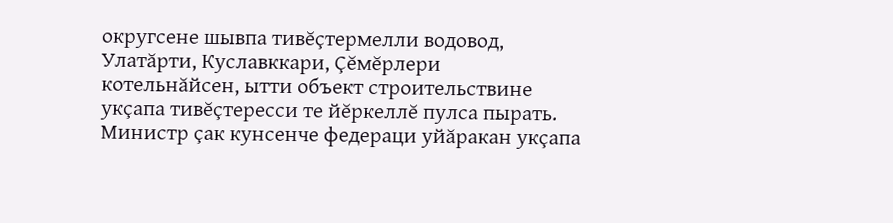округсене шывпа тивĕçтермелли водовод, Улатăрти, Куславккари, Çĕмĕрлери котельнăйсен, ытти объект строительствине укçапа тивĕçтересси те йĕркеллĕ пулса пырать.
Министр çак кунсенче федераци уйăракан укçапа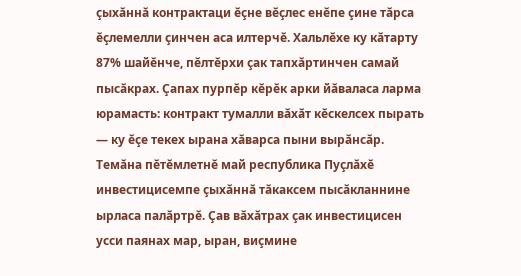çыхăннă контрактаци ĕçне вĕçлес енĕпе çине тăрса ĕçлемелли çинчен аса илтерчĕ. Хальлĕхе ку кăтарту 87% шайĕнче, пĕлтĕрхи çак тапхăртинчен самай пысăкрах. Çапах пурпĕр кĕрĕк арки йăваласа ларма юрамасть: контракт тумалли вăхăт кĕскелсех пырать — ку ĕçе текех ырана хăварса пыни вырăнсăр.
Темăна пĕтĕмлетнĕ май республика Пуçлăхĕ инвестицисемпе çыхăннă тăкаксем пысăкланнине ырласа палăртрĕ. Çав вăхăтрах çак инвестицисен усси паянах мар, ыран, виçмине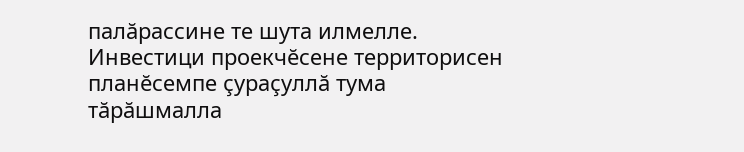палăрассине те шута илмелле. Инвестици проекчĕсене территорисен планĕсемпе çураçуллă тума тăрăшмалла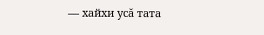— хайхи усă тата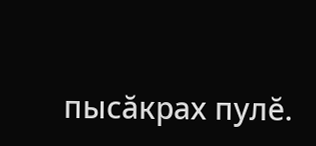пысăкрах пулĕ.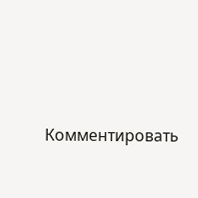Комментировать